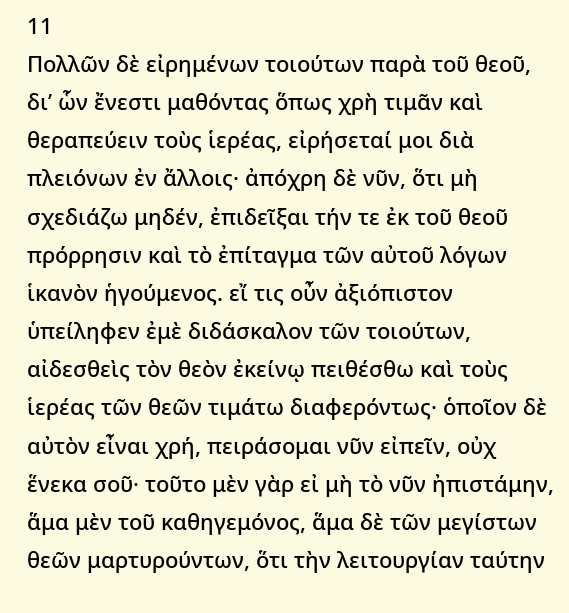11
Πολλῶν δὲ εἰρημένων τοιούτων παρὰ τοῦ θεοῦ, δι’ ὧν ἔνεστι μαθόντας ὅπως χρὴ τιμᾶν καὶ θεραπεύειν τοὺς ἱερέας, εἰρήσεταί μοι διὰ πλειόνων ἐν ἄλλοις· ἀπόχρη δὲ νῦν, ὅτι μὴ σχεδιάζω μηδέν, ἐπιδεῖξαι τήν τε ἐκ τοῦ θεοῦ πρόρρησιν καὶ τὸ ἐπίταγμα τῶν αὐτοῦ λόγων ἱκανὸν ἡγούμενος. εἴ τις οὖν ἀξιόπιστον ὑπείληφεν ἐμὲ διδάσκαλον τῶν τοιούτων, αἰδεσθεὶς τὸν θεὸν ἐκείνῳ πειθέσθω καὶ τοὺς ἱερέας τῶν θεῶν τιμάτω διαφερόντως· ὁποῖον δὲ αὐτὸν εἶναι χρή, πειράσομαι νῦν εἰπεῖν, οὐχ ἕνεκα σοῦ· τοῦτο μὲν γὰρ εἰ μὴ τὸ νῦν ἠπιστάμην, ἅμα μὲν τοῦ καθηγεμόνος, ἅμα δὲ τῶν μεγίστων θεῶν μαρτυρούντων, ὅτι τὴν λειτουργίαν ταύτην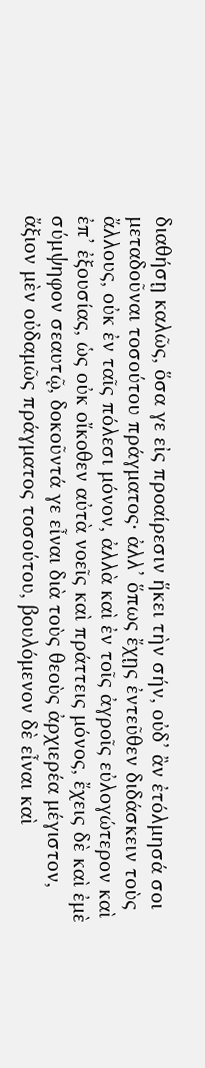διαθήσῃ καλῶς, ὅσα γε εἰς προαίρεσιν ἥκει τὴν σήν, οὐδ’ ἂν ἐτόλμησά σοι μεταδοῦναι τοσούτου πράγματος· ἀλλ’ ὅπως ἔχῃς ἐντεῦθεν διδάσκειν τοὺς ἄλλους, οὐκ ἐν ταῖς πόλεσι μόνον, ἀλλὰ καὶ ἐν τοῖς ἀγροῖς εὐλογώτερον καὶ ἐπ’ ἐξουσίας, ὡς οὐκ οἴκοθεν αὐτὰ νοεῖς καὶ πράττεις μόνος, ἔχεις δὲ καὶ ἐμὲ σύμψηφον σεαυτῷ, δοκοῦντά γε εἶναι διὰ τοὺς θεοὺς ἀρχιερέα μέγιστον, ἄξιον μὲν οὐδαμῶς πράγματος τοσούτου, βουλόμενον δὲ εἶναι καὶ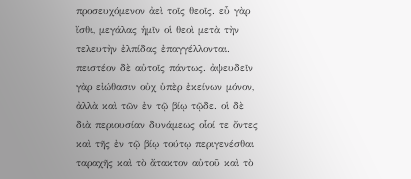προσευχόμενον ἀεὶ τοῖς θεοῖς. εὖ γὰρ ἴσθι, μεγάλας ἡμῖν οἱ θεοὶ μετὰ τὴν τελευτὴν ἐλπίδας ἐπαγγέλλονται. πειστέον δὲ αὐτοῖς πάντως. ἀψευδεῖν γὰρ εἰώθασιν οὐχ ὑπὲρ ἐκείνων μόνον, ἀλλὰ καὶ τῶν ἐν τῷ βίῳ τῷδε. οἱ δὲ διὰ περιουσίαν δυνάμεως οἷοί τε ὄντες καὶ τῆς ἐν τῷ βίῳ τούτῳ περιγενέσθαι ταραχῆς καὶ τὸ ἄτακτον αὐτοῦ καὶ τὸ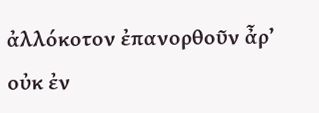ἀλλόκοτον ἐπανορθοῦν ἆρ’ οὐκ ἐν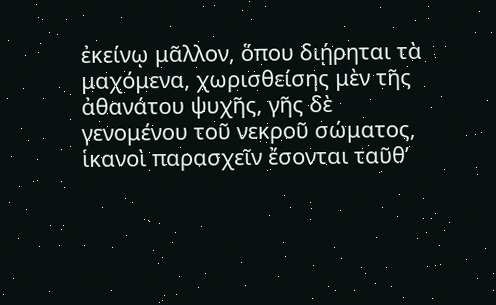ἐκείνῳ μᾶλλον, ὅπου διῄρηται τὰ μαχόμενα, χωρισθείσης μὲν τῆς ἀθανάτου ψυχῆς, γῆς δὲ γενομένου τοῦ νεκροῦ σώματος, ἱκανοὶ παρασχεῖν ἔσονται ταῦθ’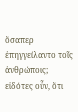ὅσαπερ ἐπηγγείλαντο τοῖς ἀνθρώποις; εἰδότες οὖν, ὅτι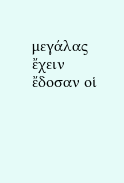μεγάλας ἔχειν ἔδοσαν οἱ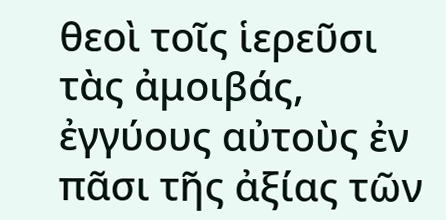θεοὶ τοῖς ἱερεῦσι τὰς ἀμοιβάς, ἐγγύους αὐτοὺς ἐν πᾶσι τῆς ἀξίας τῶν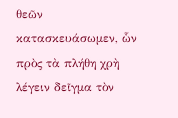θεῶν κατασκευάσωμεν, ὧν πρὸς τὰ πλήθη χρὴ λέγειν δεῖγμα τὸν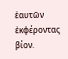ἑαυτῶν ἐκφέροντας βίον.